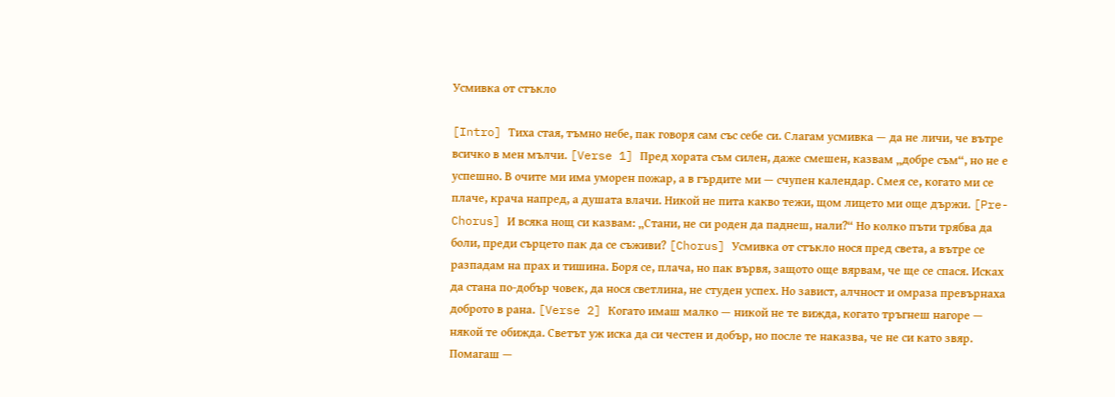Усмивка от стъкло

[Intro] Тиха стая, тъмно небе, пак говоря сам със себе си. Слагам усмивка — да не личи, че вътре всичко в мен мълчи. [Verse 1] Пред хората съм силен, даже смешен, казвам „добре съм“, но не е успешно. В очите ми има уморен пожар, а в гърдите ми — счупен календар. Смея се, когато ми се плаче, крача напред, а душата влачи. Никой не пита какво тежи, щом лицето ми още държи. [Pre-Chorus] И всяка нощ си казвам: „Стани, не си роден да паднеш, нали?“ Но колко пъти трябва да боли, преди сърцето пак да се съживи? [Chorus] Усмивка от стъкло нося пред света, а вътре се разпадам на прах и тишина. Боря се, плача, но пак вървя, защото още вярвам, че ще се спася. Исках да стана по-добър човек, да нося светлина, не студен успех. Но завист, алчност и омраза превърнаха доброто в рана. [Verse 2] Когато имаш малко — никой не те вижда, когато тръгнеш нагоре — някой те обижда. Светът уж иска да си честен и добър, но после те наказва, че не си като звяр. Помагаш —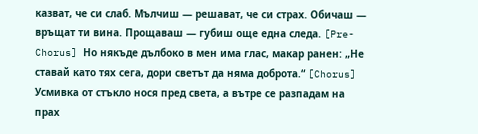казват, че си слаб. Мълчиш — решават, че си страх. Обичаш — връщат ти вина. Прощаваш — губиш още една следа. [Pre-Chorus] Но някъде дълбоко в мен има глас, макар ранен: „Не ставай като тях сега, дори светът да няма доброта.“ [Chorus] Усмивка от стъкло нося пред света, а вътре се разпадам на прах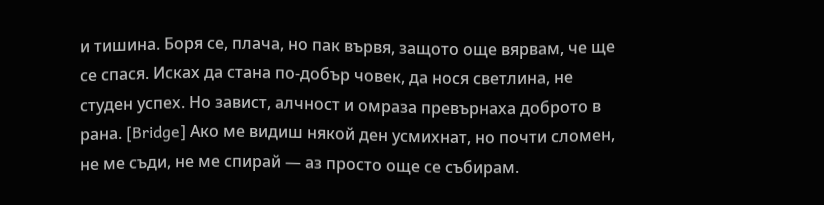и тишина. Боря се, плача, но пак вървя, защото още вярвам, че ще се спася. Исках да стана по-добър човек, да нося светлина, не студен успех. Но завист, алчност и омраза превърнаха доброто в рана. [Bridge] Ако ме видиш някой ден усмихнат, но почти сломен, не ме съди, не ме спирай — аз просто още се събирам.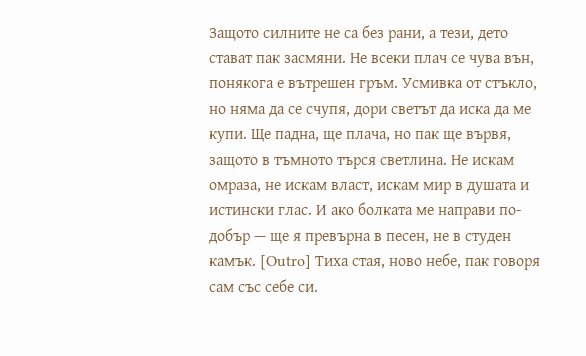Защото силните не са без рани, а тези, дето стават пак засмяни. Не всеки плач се чува вън, понякога е вътрешен гръм. Усмивка от стъкло, но няма да се счупя, дори светът да иска да ме купи. Ще падна, ще плача, но пак ще вървя, защото в тъмното търся светлина. Не искам омраза, не искам власт, искам мир в душата и истински глас. И ако болката ме направи по-добър — ще я превърна в песен, не в студен камък. [Outro] Тиха стая, ново небе, пак говоря сам със себе си.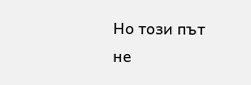Но този път не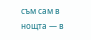съм сам в нощта — в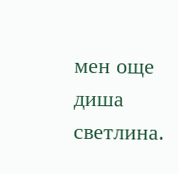мен още диша светлина.